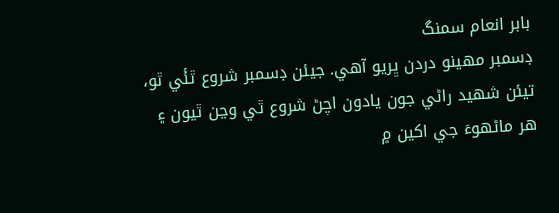بابر انعام سمنگ
ڊسمبر مھينو دردن ڀريو آهي. جيئن ڊسمبر شروع ٿئٔي ٿو، تيئن شھيد راڻي جون يادون اچڻ شروع ٿي وڃن ٿيون ۽ ھر ماڻهوءَ جي اکين ۾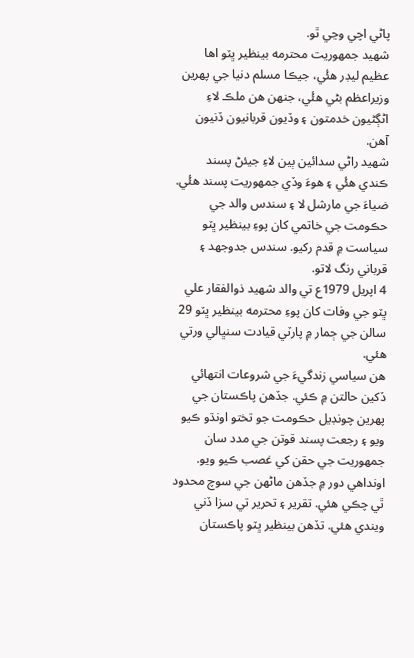پاڻي اچي وڃي ٿو.
شھيد جمھوريت محترمه بينظير ڀٽو اھا عظيم ليڊر ھئٔي، جيڪا مسلم دنيا جي پھرين وزيراعظم بڻي ھئٔي، جنهن ھن ملڪ لاءِ اڻڳڻيون خدمتون ۽ وڏيون قربانيون ڏنيون آهن.
شھيد راڻي سدائين ٻين لاءِ جيئڻ پسند ڪندي ھئٔي ۽ هوءَ وڏي جمھوريت پسند ھئٔي.
ضياءَ جي مارشل لا ۽ سندس والد جي حڪومت جي خاتمي کان پوءِ بينظير ڀٽو سياست ۾ قدم رکيو. سندس جدوجهد ۽ قرباني رنگ لاتو.
4 اپريل 1979ع تي والد شھيد ذوالفقار علي ڀٽو جي وفات کان پوءِ محترمه بينظير ڀٽو 29 سالن جي ڄمار ۾ پارٽي قيادت سنڀالي ورتي هئي.
هن سياسي زندگيءَ جي شروعات انتهائي ڏکين حالتن ۾ ڪئي. جڏهن پاڪستان جي پهرين چونڊيل حڪومت جو تختو اونڌو ڪيو ويو ۽ رجعت پسند قوتن جي مدد سان جمهوريت جي حقن کي غصب ڪيو ويو. اونداهي دور ۾ جڏهن ماڻهن جي سوچ محدود ٿي چڪي هئي. تقرير ۽ تحرير تي سزا ڏني ويندي هئي. تڏهن بينظير ڀٽو پاڪستان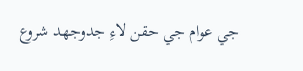جي عوام جي حقن لاءِ جدوجهد شروع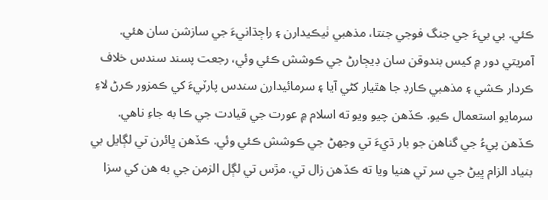ڪئي. بي بيءَ جي جنگ فوجي جنتا، مذهبي ٺيڪيدارن ۽ راڄڌانيءَ جي سازشن سان هئي. آمريتي دور ۾ کيس بندوقن سان ڊيڄارڻ جي ڪوشش ڪئي وئي، رجعت پسند سندس خلاف ڪردار ڪشي ۽ مذهبي ڪارڊ جا هٿيار کڻي آيا ۽ سرمائيدارن سندس پارٽيءَ کي ڪمزور ڪرڻ لاءِ سرمايو استعمال ڪيو. ڪڏهن چيو ويو ته اسلام ۾ عورت جي قيادت جي ڪا به جاءِ ناهي. ڪڏهن پيءُ جي گناهن جو بار ڌيءَ تي وجهڻ جي ڪوشش ڪئي وئي. ڪڏهن ڀائرن تي لڳايل بي بنياد الزام ڀيڻ جي سر تي هنيا ويا ته ڪڏهن زال تي. مڙس تي لڳل الزمن جي به هن کي سزا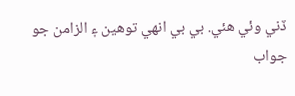ڏني وئي هئي. بي بي انهي توهين ۽ الزامن جو جواب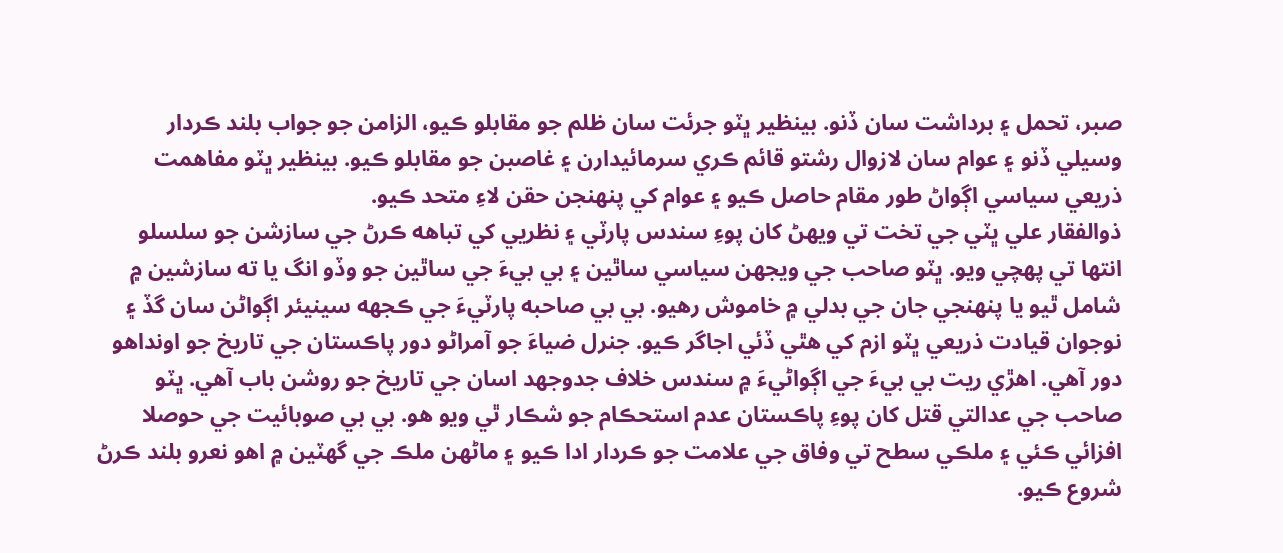صبر، تحمل ۽ برداشت سان ڏنو. بينظير ڀٽو جرئت سان ظلم جو مقابلو ڪيو، الزامن جو جواب بلند ڪردار وسيلي ڏنو ۽ عوام سان لازوال رشتو قائم ڪري سرمائيدارن ۽ غاصبن جو مقابلو ڪيو. بينظير ڀٽو مفاهمت ذريعي سياسي اڳواڻ طور مقام حاصل ڪيو ۽ عوام کي پنهنجن حقن لاءِ متحد ڪيو.
ذوالفقار علي ڀٽي جي تخت تي ويهڻ کان پوءِ سندس پارٽي ۽ نظريي کي تباهه ڪرڻ جي سازشن جو سلسلو انتها تي پهچي ويو. ڀٽو صاحب جي ويجهن سياسي ساٿين ۽ بي بيءَ جي ساٿين جو وڏو انگ يا ته سازشين ۾ شامل ٿيو يا پنهنجي جان جي بدلي ۾ خاموش رهيو. بي بي صاحبه پارٽيءَ جي ڪجهه سينيئر اڳواڻن سان گڏ ۽ نوجوان قيادت ذريعي ڀٽو ازم کي هٿي ڏئي اجاگر ڪيو. جنرل ضياءَ جو آمراڻو دور پاڪستان جي تاريخ جو اونداهو دور آهي. اهڙي ريت بي بيءَ جي اڳواڻيءَ ۾ سندس خلاف جدوجهد اسان جي تاريخ جو روشن باب آهي. ڀٽو صاحب جي عدالتي قتل کان پوءِ پاڪستان عدم استحڪام جو شڪار ٿي ويو هو. بي بي صوبائيت جي حوصلا افزائي ڪئي ۽ ملڪي سطح تي وفاق جي علامت جو ڪردار ادا ڪيو ۽ ماڻهن ملڪ جي گهٽين ۾ اهو نعرو بلند ڪرڻ شروع ڪيو.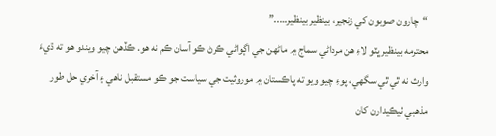“چارون صوبون کي زنجير، بينظير بينظير…..”
محترمه بينظير ڀٽو لاءِ هن مرداڻي سماج ۾ ماڻهن جي اڳواڻي ڪرڻ ڪو آسان ڪم نه هو. ڪڏهن چيو ويندو هو ته ڌيءَ وارث نه ٿي ٿي سگهي، پوءِ چيو ويو ته پاڪستان ۾ موروثيت جي سياست جو ڪو مستقبل ناهي ۽ آخري حل طور مذهبي ٺيڪيدارن کان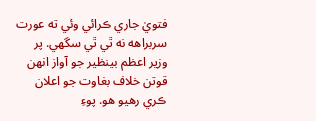فتويٰ جاري ڪرائي وئي ته عورت سربراهه نه ٿي ٿي سگهي. پر وزير اعظم بينظير جو آواز انهن قوتن خلاف بغاوت جو اعلان ڪري رهيو هو. پوءِ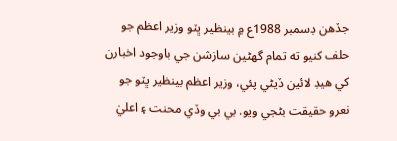جڏهن ڊسمبر 1988ع ۾ بينظير ڀٽو وزير اعظم جو حلف کنيو ته تمام گهڻين سازشن جي باوجود اخبارن کي هيڊ لائين ڏيڻي پئي، وزير اعظم بينظير ڀٽو جو نعرو حقيقت بڻجي ويو. بي بي وڏي محنت ۽ اعليٰ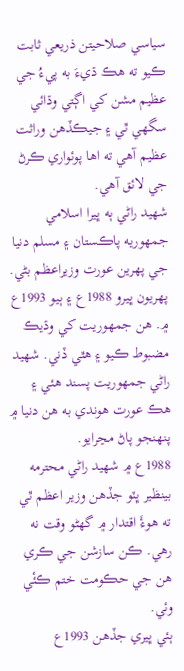سياسي صلاحيتن ذريعي ثابت ڪيو ته هڪ ڌيءَ به پيءُ جي عظيم مشن کي اڳتي وڌائي سگهي ٿي ۽ جيڪڏهن وراثت عظيم آهي ته اها پوئواري ڪرڻ جي لائق آهي.
شھيد راڻي ٻه ڀيرا اسلامي جمھوريه پاڪستان ۽ مسلم دنيا جي پھرين عورت وزيراعظم بڻي. پھريون ڀيرو 1988ع ۽ ٻيو 1993ع ۾. هن جمھوريت کي وڌيڪ مضبوط ڪيو ۽ هٿي ڏني. شھيد راڻي جمھوريت پسند ھئي ۽ ھڪ عورت هوندي به هن دنيا ۾ پنهنجو پاڻ مڃرايو.
1988ع ۾ شھيد راڻي محترمه بينظير ڀٽو جڏهن وزير اعظم ٿي ته ھوءَٔ اقتدار ۾ گهڻو وقت نه رھي. ڪن سازشن جي ڪري ھن جي حڪومت ختم ڪئٔي وئي.
ٻئي ڀيري جڏهن 1993ع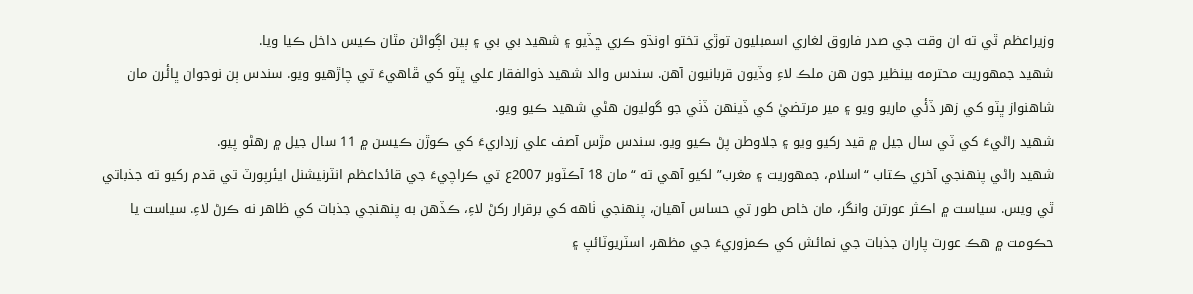وزيراعظم ٿي ته ان وقت جي صدر فاروق لغاري اسمبليون توڙي تختو اونڌو ڪري ڇڏيو ۽ شھيد بي بي ۽ ٻين اڳواڻن مٿان ڪيس داخل ڪيا ويا.
شھيد جمھوريت محترمه بينظير جون ھن ملڪ لاءِ وڏيون قربانيون آهن. سندس والد شھيد ذوالفقار علي ڀٽو کي ڦاھيءَ تي چاڙهيو ويو. سندس ٻن نوجوان ڀائٔرن مان شاھنواز ڀٽو کي زھر ڏئٔي ماريو ويو ۽ مير مرتضيٰ کي ڏينهن ڏٺي جو گوليون ھڻي شھيد ڪيو ويو.
شھيد راڻيءَ کي ٽي سال جيل ۾ قيد رکيو ويو ۽ جلاوطن پڻ ڪيو ويو. سندس مڙس آصف علي زرداريءَ کي ڪوڙن ڪيسن ۾ 11 سال جيل ۾ رھڻو پيو.
شھيد راڻي پنهنجي آخري ڪتاب “اسلام، جمهوريت ۽ مغرب” لکيو آهي ته “مان 18 آڪٽوبر 2007ع تي ڪراچيءَ جي قائداعظم انٽرنيشنل ايئرپورٽ تي قدم رکيو ته جذباتي ٿي ويس. سياست ۾ اڪثر عورتن وانگر، مان خاص طور تي حساس آهيان، پنهنجي ٺاهه کي برقرار رکڻ لاءِ، ڪڏهن به پنهنجي جذبات کي ظاهر نه ڪرڻ لاءِ. سياست يا حڪومت ۾ هڪ عورت پاران جذبات جي نمائش کي ڪمزوريءَ جي مظهر، اسٽريوٽائپ ۽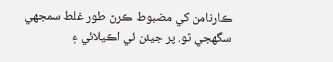ڪارنامن کي مضبوط ڪرڻ طور غلط سمجهي سگهجي ٿو. پر جيئن ئي اڪيلائي ۽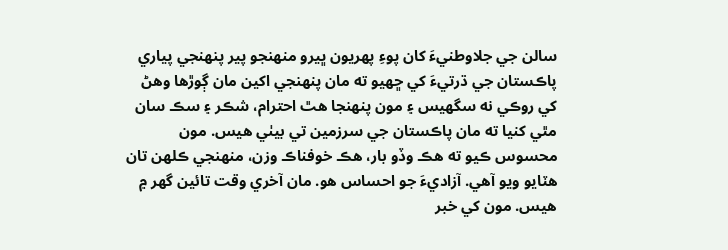سالن جي جلاوطنيءَ کان پوءِ پهريون ڀيرو منهنجو پير پنهنجي پياري پاڪستان جي ڌرتيءَ کي ڇهيو ته مان پنهنجي اکين مان ڳوڙها وهڻ کي روڪي نه سگهيس ۽ مون پنهنجا هٿ احترام، شڪر ۽ سڪ سان مٿي کنيا ته مان پاڪستان جي سرزمين تي بيٺي هيس. مون محسوس ڪيو ته هڪ وڏو بار، هڪ خوفناڪ وزن، منهنجي ڪلهن تان هٽايو ويو آهي. آزاديءَ جو احساس هو. مان آخري وقت تائين گهر ۾ هيس. مون کي خبر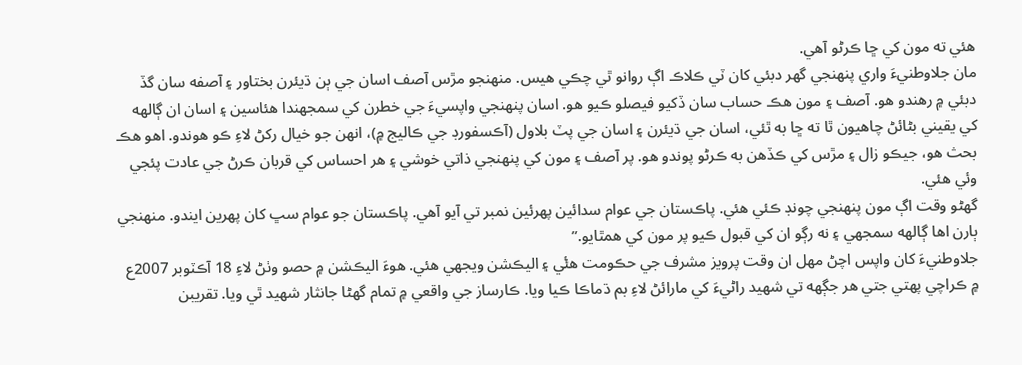هئي ته مون کي ڇا ڪرڻو آهي.
مان جلاوطنيءَ واري پنهنجي گهر دبئي کان ٽي ڪلاڪ اڳ روانو ٿي چڪي هيس. منهنجو مڙس آصف اسان جي ٻن ڌيئرن بختاور ۽ آصفه سان گڏ دبئي ۾ رهندو هو. آصف ۽ مون هڪ حساب سان ڏکيو فيصلو ڪيو هو. اسان پنهنجي واپسيءَ جي خطرن کي سمجھندا هئاسين ۽ اسان ان ڳالهه کي يقيني بڻائڻ چاهيون ٿا ته ڇا به ٿئي، اسان جي ڌيئرن ۽ اسان جي پٽ بلاول (آڪسفورڊ جي ڪاليج ۾)، انهن جو خيال رکڻ لاءِ ڪو هوندو. اهو هڪ بحث هو، جيڪو زال ۽ مڙس کي ڪڏهن به ڪرڻو پوندو هو. پر آصف ۽ مون کي پنهنجي ذاتي خوشي ۽ هر احساس کي قربان ڪرڻ جي عادت پئجي وئي هئي.
گهڻو وقت اڳ مون پنهنجي چونڊ ڪئي هئي. پاڪستان جي عوام سدائين پهرئين نمبر تي آيو آهي. پاڪستان جو عوام سڀ کان پهرين ايندو. منهنجي ٻارن اها ڳالهه سمجهي ۽ نه رڳو ان کي قبول ڪيو پر مون کي همٿايو.”
جلاوطنيءَ کان واپس اچڻ مهل ان وقت پرويز مشرف جي حڪومت ھئٔي ۽ اليڪشن ويجهي ھئي. هوءَ اليڪشن ۾ حصو وٺڻ لاءِ 18 آڪٽوبر 2007ع ۾ ڪراچي پھتي جتي ھر جڳهه تي شھيد راڻيءَ کي مارائڻ لاءِ بم ڌماڪا ڪيا ويا. ڪارساز جي واقعي ۾ تمام گھڻا جانثار شھيد ٿي ويا. تقريبن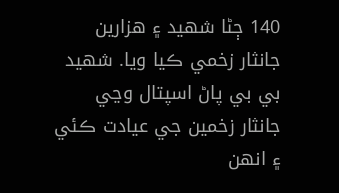140 ڄڻا شھيد ۽ ھزارين جانثار زخمي ڪيا ويا. شھيد بي بي پاڻ اسپتال وڃي جانثار زخمين جي عيادت ڪئي ۽ انهن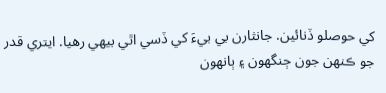کي حوصلو ڏنائين. جانثارن بي بيءَ کي ڏسي اٿي بيھي رھيا. ايتري قدر جو ڪنهن جون ڄنگھون ۽ ٻانهون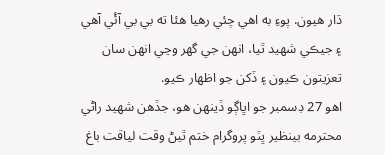ڌار ھيون. پوءِ به اهي چئي رهيا هئا ته بي بي آئٔي آهي ۽ جيڪي شھيد ٿيا، انهن جي گھر وڃي انهن سان تعزيتون ڪيون ۽ ڏکن جو اظھار ڪيو.
اھو 27 ڊسمبر جو اڀاڳو ڏينهن ھو، جڏهن شھيد راڻي محترمه بينظير ڀٽو پروگرام ختم ٿيڻ وقت لياقت باغ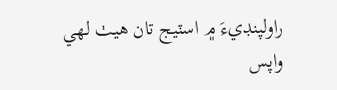راولپنڊيءَ ۾ اسٽيج تان ھيٺ لھي واپس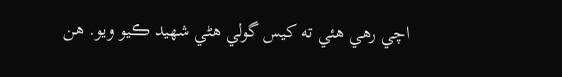اچي رهي هئي ته کيس گولي ھڻي شھيد ڪيو ويو. هن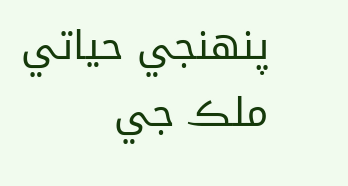پنهنجي حياتي ملڪ جي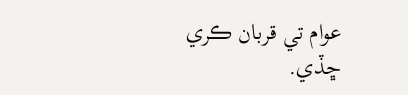عوام تي قربان ڪري ڇڏي.